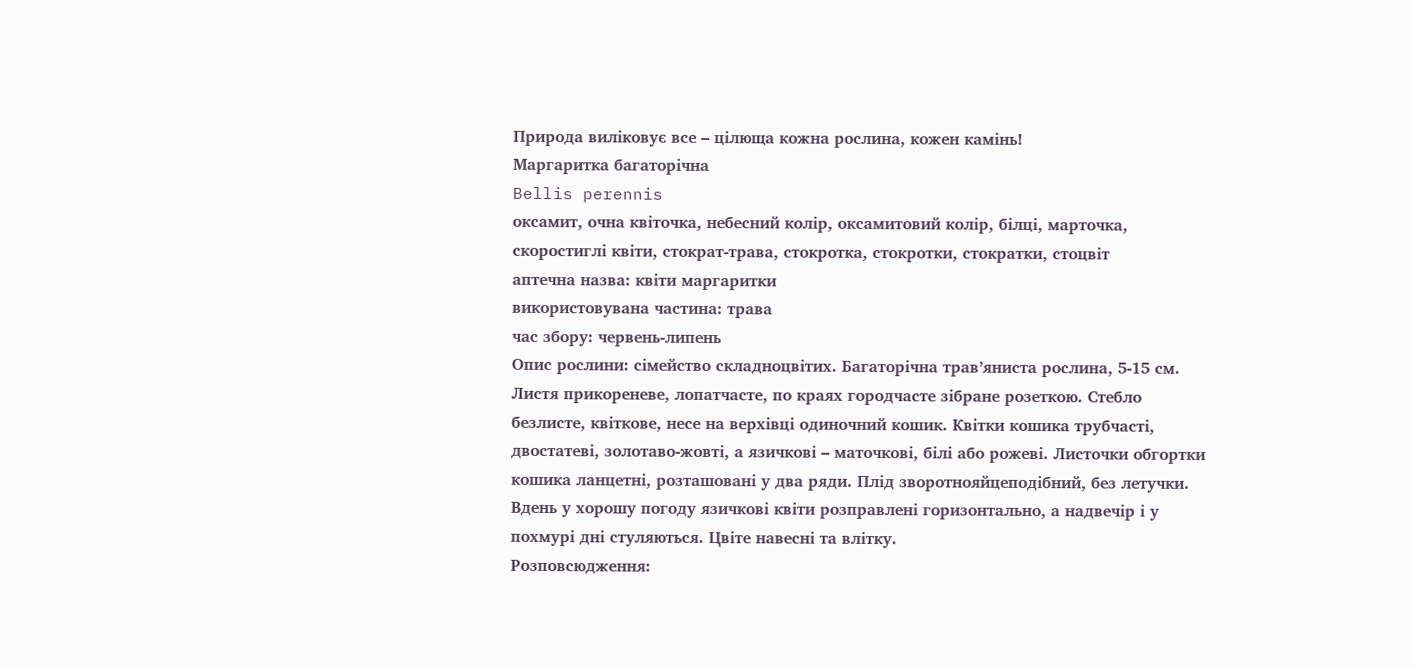Природа виліковує все – цілюща кожна рослина, кожен камінь!
Маргаритка багаторічна
Bellis perennis
оксамит, очна квіточка, небесний колір, оксамитовий колір, білці, марточка, скоростиглі квіти, стократ-трава, стокротка, стокротки, стократки, стоцвіт
аптечна назва: квіти маргаритки
використовувана частина: трава
час збору: червень-липень
Опис рослини: сімейство складноцвітих. Багаторічна трав’яниста рослина, 5-15 см. Листя прикореневе, лопатчасте, по краях городчасте зібране розеткою. Стебло безлисте, квіткове, несе на верхівці одиночний кошик. Квітки кошика трубчасті, двостатеві, золотаво-жовті, а язичкові – маточкові, білі або рожеві. Листочки обгортки кошика ланцетні, розташовані у два ряди. Плід зворотнояйцеподібний, без летучки. Вдень у хорошу погоду язичкові квіти розправлені горизонтально, а надвечір і у похмурі дні стуляються. Цвіте навесні та влітку.
Розповсюдження: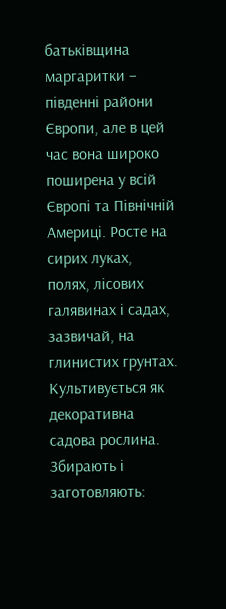батьківщина маргаритки – південні райони Європи, але в цей час вона широко поширена у всій Європі та Північній Америці. Росте на сирих луках, полях, лісових галявинах і садах, зазвичай, на глинистих грунтах. Культивується як декоративна садова рослина.
Збирають і заготовляють: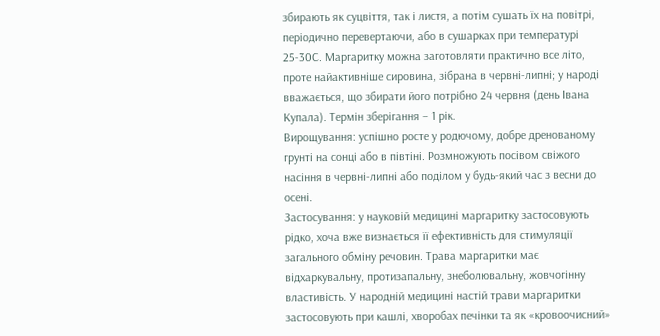збирають як суцвіття, так і листя, а потім сушать їх на повітрі, періодично перевертаючи, або в сушарках при температурі 25-30С. Маргаритку можна заготовляти практично все літо, проте найактивніше сировина, зібрана в червні-липні; у народі вважається, що збирати його потрібно 24 червня (день Івана Купала). Термін зберігання – 1 рік.
Вирощування: успішно росте у родючому, добре дренованому грунті на сонці або в півтіні. Розмножують посівом свіжого насіння в червні-липні або поділом у будь-який час з весни до осені.
Застосування: у науковій медицині маргаритку застосовують рідко, хоча вже визнається її ефективність для стимуляції загального обміну речовин. Трава маргаритки має відхаркувальну, протизапальну, знеболювальну, жовчогінну властивість. У народній медицині настій трави маргаритки застосовують при кашлі, хворобах печінки та як «кровоочисний»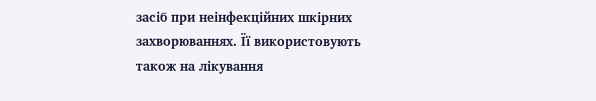засіб при неінфекційних шкірних захворюваннях. Її використовують також на лікування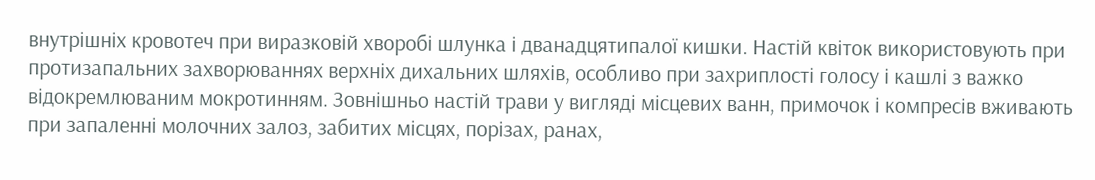внутрішніх кровотеч при виразковій хворобі шлунка і дванадцятипалої кишки. Настій квіток використовують при протизапальних захворюваннях верхніх дихальних шляхів, особливо при захриплості голосу і кашлі з важко відокремлюваним мокротинням. Зовнішньо настій трави у вигляді місцевих ванн, примочок і компресів вживають при запаленні молочних залоз, забитих місцях, порізах, ранах,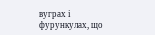вуграх і фурункулах, що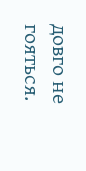довго не гояться.